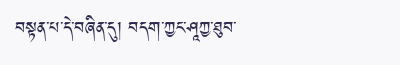བསྟན་པ་དེ་བཞིན་དུ། བདག་ཀྱང་ཤཱཀྱ་ཐུབ་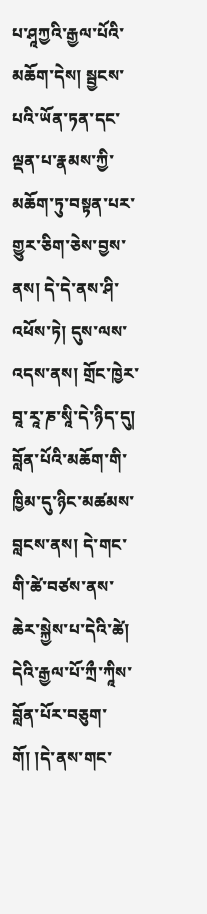པ་ཤཱཀྱའི་རྒྱལ་པོའི་མཆོག་དེས། སྦྱངས་པའི་ཡོན་ཏན་དང་ལྡན་པ་རྣམས་ཀྱི་མཆོག་ཏུ་བསྟན་པར་གྱུར་ཅིག་ཅེས་བྱས་ནས། དེ་དེ་ནས་ཤི་འཕོས་ཏེ། དུས་ལས་འདས་ནས། གྲོང་ཁྱེར་བཱ་རཱ་ཎ་སཱི་དེ་ཉིད་དུ། བློན་པོའི་མཆོག་གི་ཁྱིམ་དུ་ཉིང་མཚམས་བླངས་ནས། དེ་གང་གི་ཚེ་བཙས་ནས་ཆེར་སྐྱེས་པ་དེའི་ཚེ། དེའི་རྒྱལ་པོ་ཀྲྀ་ཀཱིས་བློན་པོར་བཅུག་གོ། །དེ་ནས་གང་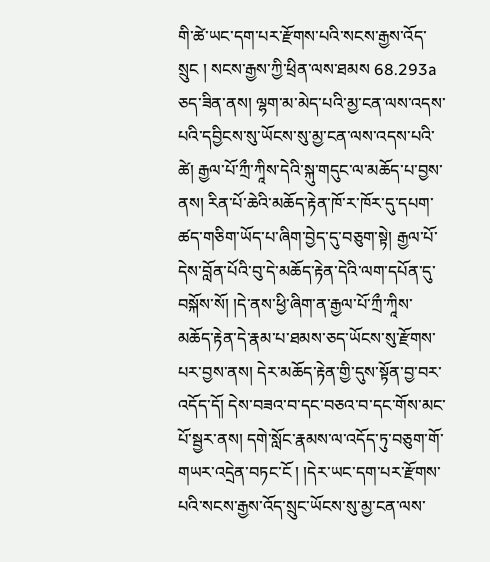གི་ཚེ་ཡང་དག་པར་རྫོགས་པའི་སངས་རྒྱས་འོད་སྲུང ། སངས་རྒྱས་ཀྱི་ཕྲིན་ལས་ཐམས 68.293a ཅད་ཟིན་ནས། ལྷག་མ་མེད་པའི་མྱ་ངན་ལས་འདས་པའི་དབྱིངས་སུ་ཡོངས་སུ་མྱ་ངན་ལས་འདས་པའི་ཚེ། རྒྱལ་པོ་ཀྲྀ་ཀཱིས་དེའི་སྐུ་གདུང་ལ་མཆོད་པ་བྱས་ནས། རིན་པོ་ཆེའི་མཆོད་རྟེན་ཁོ་ར་ཁོར་དུ་དཔག་ཚད་གཅིག་ཡོད་པ་ཞིག་བྱེད་དུ་བཅུག་སྟེ། རྒྱལ་པོ་དེས་བློན་པོའི་བུ་དེ་མཆོད་རྟེན་དེའི་ལག་དཔོན་དུ་བསྐོས་སོ། །དེ་ནས་ཕྱི་ཞིག་ན་རྒྱལ་པོ་ཀྲྀ་ཀཱིས་མཆོད་རྟེན་དེ་རྣམ་པ་ཐམས་ཅད་ཡོངས་སུ་རྫོགས་པར་བྱས་ནས། དེར་མཆོད་རྟེན་གྱི་དུས་སྟོན་བྱ་བར་འདོད་དོ། དེས་བཟའ་བ་དང་བཅའ་བ་དང་གོས་མང་པོ་སྦྱར་ནས། དགེ་སློང་རྣམས་ལ་འདོད་ཏུ་བཅུག་གོ་གཡར་འདྲེན་བཏང་ངོ ། །དེར་ཡང་དག་པར་རྫོགས་པའི་སངས་རྒྱས་འོད་སྲུང་ཡོངས་སུ་མྱ་ངན་ལས་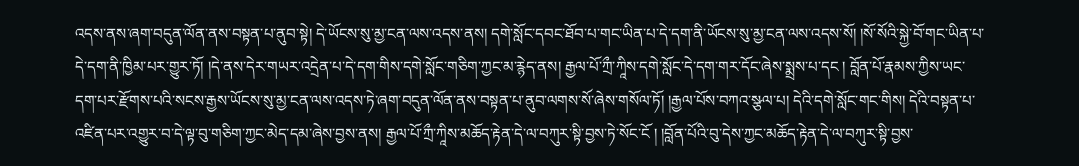འདས་ནས་ཞག་བདུན་ལོན་ནས་བསྟན་པ་ནུབ་སྟེ། དེ་ཡོངས་སུ་མྱ་ངན་ལས་འདས་ནས། དགེ་སློང་དབང་ཐོབ་པ་གང་ཡིན་པ་དེ་དག་ནི་ཡོངས་སུ་མྱ་ངན་ལས་འདས་སོ། །སོ་སོའི་སྐྱེ་བོ་གང་ཡིན་པ་དེ་དག་ནི་ཁྱིམ་པར་གྱུར་ཏོ། །དེ་ནས་དེར་གཡར་འདྲེན་པ་དེ་དག་གིས་དགེ་སློང་གཅིག་ཀྱང་མ་རྙེད་ནས། རྒྱལ་པོ་ཀྲྀ་ཀཱིས་དགེ་སློང་དེ་དག་གར་དོང་ཞེས་སྨྲས་པ་དང ། བློན་པོ་རྣམས་ཀྱིས་ཡང་དག་པར་རྫོགས་པའི་སངས་རྒྱས་ཡོངས་སུ་མྱ་ངན་ལས་འདས་ཏེ་ཞག་བདུན་ལོན་ནས་བསྟན་པ་ནུབ་ལགས་སོ་ཞེས་གསོལ་ཏོ། །རྒྱལ་པོས་བཀའ་སྩལ་པ། དེའི་དགེ་སློང་གང་གིས། དེའི་བསྟན་པ་འཛིན་པར་འགྱུར་བ་དེ་ལྟ་བུ་གཅིག་ཀྱང་མེད་དམ་ཞེས་བྱས་ནས། རྒྱལ་པོ་ཀྲྀ་ཀཱིས་མཆོད་རྟེན་དེ་ལ་བཀུར་སྟི་བྱས་ཏེ་སོང་ངོ ། །བློན་པོའི་བུ་དེས་ཀྱང་མཆོད་རྟེན་དེ་ལ་བཀུར་སྟི་བྱས་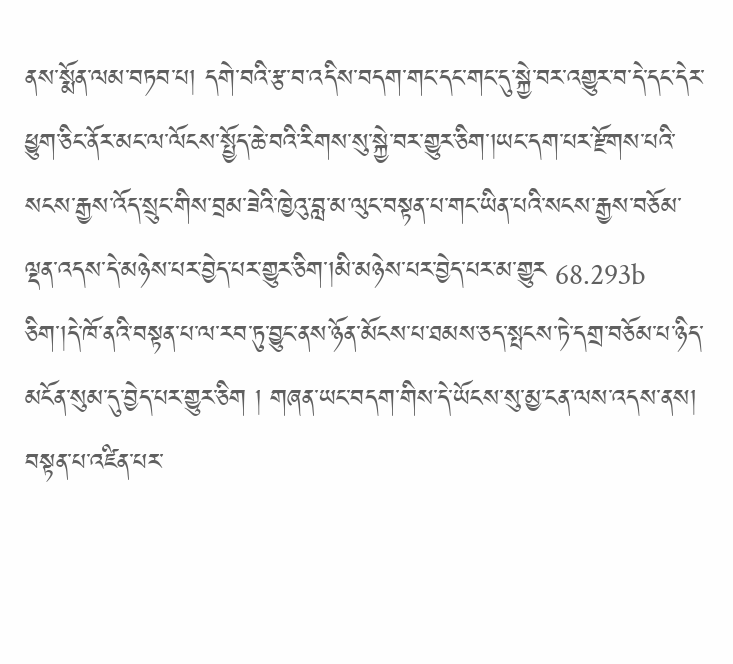ནས་སྨོན་ལམ་བཏབ་པ། དགེ་བའི་རྩ་བ་འདིས་བདག་གང་དང་གང་དུ་སྐྱེ་བར་འགྱུར་བ་དེ་དང་དེར་ཕྱུག་ཅིང་ནོར་མང་ལ་ལོངས་སྤྱོད་ཆེ་བའི་རིགས་སུ་སྐྱེ་བར་གྱུར་ཅིག་།ཡང་དག་པར་རྫོགས་པའི་སངས་རྒྱས་འོད་སྲུང་གིས་བྲམ་ཟེའི་ཁྱེའུ་བླ་མ་ལུང་བསྟན་པ་གང་ཡིན་པའི་སངས་རྒྱས་བཅོམ་ལྡན་འདས་དེ་མཉེས་པར་བྱེད་པར་གྱུར་ཅིག་།མི་མཉེས་པར་བྱེད་པར་མ་གྱུར 68.293b ཅིག་།དེ་ཁོ་ནའི་བསྟན་པ་ལ་རབ་ཏུ་བྱུང་ནས་ཉོན་མོངས་པ་ཐམས་ཅད་སྤངས་ཏེ་དགྲ་བཅོམ་པ་ཉིད་མངོན་སུམ་དུ་བྱེད་པར་གྱུར་ཅིག ། གཞན་ཡང་བདག་གིས་དེ་ཡོངས་སུ་མྱ་ངན་ལས་འདས་ནས། བསྟན་པ་འཛིན་པར་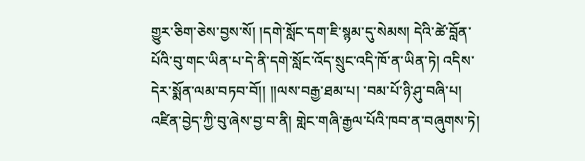གྱུར་ཅིག་ཅེས་བྱས་སོ། །དགེ་སློང་དག་ཇི་སྙམ་དུ་སེམས། དེའི་ཚེ་བློན་པོའི་བུ་གང་ཡིན་པ་དེ་ནི་དགེ་སློང་འོད་སྲུང་འདི་ཁོ་ན་ཡིན་ཏེ། འདིས་དེར་སྨོན་ལམ་བཏབ་བོ།། །།ལས་བརྒྱ་ཐམ་པ། ་བམ་པོ་ཉི་ཤུ་བཞི་པ། འཛིན་བྱེད་ཀྱི་བུ་ཞེས་བྱ་བ་ནི། གླེང་གཞི་རྒྱལ་པོའི་ཁབ་ན་བཞུགས་ཏེ།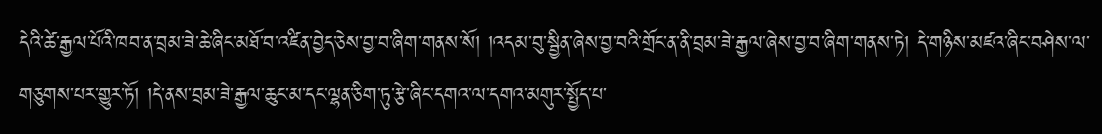དེའི་ཚེ་རྒྱལ་པོའི་ཁབ་ན་བྲམ་ཟེ་ཆེ་ཞིང་མཐོ་བ་འཛིན་བྱེད་ཅེས་བྱ་བ་ཞིག་གནས་སོ། །འདམ་བུ་སྦྱིན་ཞེས་བྱ་བའི་གྲོང་ན་ནི་བྲམ་ཟེ་རྒྱལ་ཞེས་བྱ་བ་ཞིག་གནས་ཏེ། དེ་གཉིས་མཛའ་ཞིང་བཤེས་ལ་གཅུགས་པར་གྱུར་ཏོ། །དེ་ནས་བྲམ་ཟེ་རྒྱལ་ཆུང་མ་དང་ལྷན་ཅིག་ཏུ་རྩེ་ཞིང་དགའ་ལ་དགའ་མགུར་སྤྱོད་པ་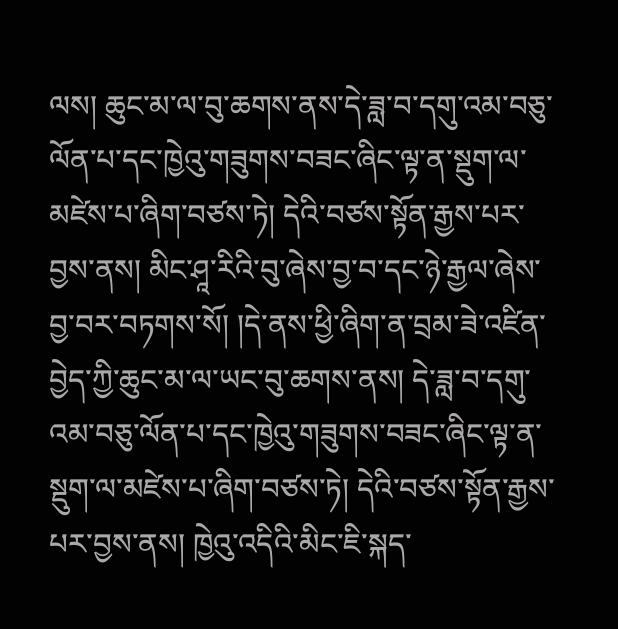ལས། ཆུང་མ་ལ་བུ་ཆགས་ནས་དེ་ཟླ་བ་དགུ་འམ་བཅུ་ལོན་པ་དང་ཁྱེའུ་གཟུགས་བཟང་ཞིང་ལྟ་ན་སྡུག་ལ་མཛེས་པ་ཞིག་བཙས་ཏེ། དེའི་བཙས་སྟོན་རྒྱས་པར་བྱས་ནས། མིང་ཤཱ་རིའི་བུ་ཞེས་བྱ་བ་དང་ཉེ་རྒྱལ་ཞེས་བྱ་བར་བཏགས་སོ། །དེ་ནས་ཕྱི་ཞིག་ན་བྲམ་ཟེ་འཛིན་བྱེད་ཀྱི་ཆུང་མ་ལ་ཡང་བུ་ཆགས་ནས། དེ་ཟླ་བ་དགུ་འམ་བཅུ་ལོན་པ་དང་ཁྱེའུ་གཟུགས་བཟང་ཞིང་ལྟ་ན་སྡུག་ལ་མཛེས་པ་ཞིག་བཙས་ཏེ། དེའི་བཙས་སྟོན་རྒྱས་པར་བྱས་ནས། ཁྱེའུ་འདིའི་མིང་ཇི་སྐད་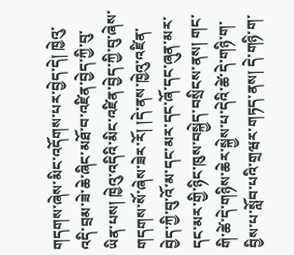གདགས་ཞེས་མིང་འདོགས་པར་བྱེད་དེ། ཁྱེའུ་འདི་བྲམ་ཟེ་ཆེ་ཞིང་མཐོ་བ་འཛིན་བྱེད་ཀྱི་བུ་ཡིན་པས། ཁྱེའུ་འདིའི་མིང་འཛིན་བྱེད་ཀྱི་བུ་ཞེས་གདགས་སོ་ཞེས་ཟེར་རོ། །དེ་ནས་ཁྱེའུ་འཛིན་བྱེད་ཀྱི་བུ་འོ་མ་དང་མར་དང་ཞོ་དང་ཞུན་མར་དང་མར་གྱི་ཉིང་ཁུས་བསྐྱེད་བསྲིངས་ནས། གང་གི་ཚེ་དེ་གཉིས་ཆེར་སྐྱེས་པ་དེའི་ཚེ་དེ་གཉི་ག་བྱིས་པ་སློབ་པའི་གྲཝར་གཏད་ནས། དེ་གཉི་ག་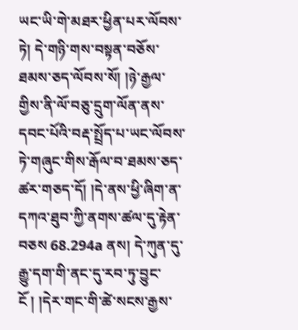ཡང་ཡི་གེ་མཐར་ཕྱིན་པར་ལོབས་ཏེ། དེ་གཉི་གས་བསྟན་བཅོས་ཐམས་ཅད་ལོབས་སོ། །ཉེ་རྒྱལ་གྱིས་ནི་ལོ་བཅུ་དྲུག་ལོན་ནས་དབང་པོའི་བརྡ་སྤྲོད་པ་ཡང་ལོབས་ཏེ་གཞུང་གིས་རྒོལ་བ་ཐམས་ཅད་ཚར་གཅད་དོ། །དེ་ནས་ཕྱི་ཞིག་ན་དཀའ་ཐུབ་ཀྱི་ནགས་ཚལ་དུ་རྟེན་བཅས 68.294a ནས། དེ་ཀུན་དུ་རྒྱུ་དག་གི་ནང་དུ་རབ་ཏུ་བྱུང་ངོ ། །དེར་གང་གི་ཚེ་སངས་རྒྱས་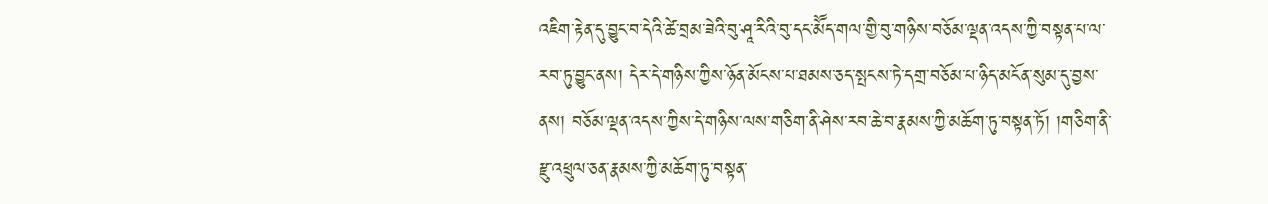འཇིག་རྟེན་དུ་བྱུང་བ་དེའི་ཚེ་བྲམ་ཟེའི་བུ་ཤཱ་རིའི་བུ་དང་མཽད་གལ་གྱི་བུ་གཉིས་བཅོམ་ལྡན་འདས་ཀྱི་བསྟན་པ་ལ་རབ་ཏུ་བྱུང་ནས། དེར་དེ་གཉིས་ཀྱིས་ཉོན་མོངས་པ་ཐམས་ཅད་སྤངས་ཏེ་དགྲ་བཅོམ་པ་ཉིད་མངོན་སུམ་དུ་བྱས་ནས། བཅོམ་ལྡན་འདས་ཀྱིས་དེ་གཉིས་ལས་གཅིག་ནི་ཤེས་རབ་ཆེ་བ་རྣམས་ཀྱི་མཆོག་ཏུ་བསྟན་ཏོ། །གཅིག་ནི་རྫུ་འཕྲུལ་ཅན་རྣམས་ཀྱི་མཆོག་ཏུ་བསྟན་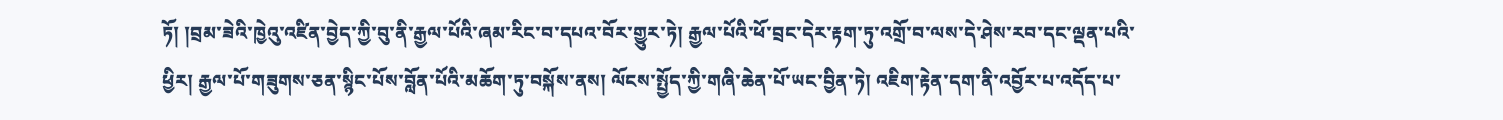ཏོ། །བྲམ་ཟེའི་ཁྱེའུ་འཛིན་བྱེད་ཀྱི་བུ་ནི་རྒྱལ་པོའི་ཞམ་རིང་བ་དཔའ་བོར་གྱུར་ཏེ། རྒྱལ་པོའི་ཕོ་བྲང་དེར་རྟག་ཏུ་འགྲོ་བ་ལས་དེ་ཤེས་རབ་དང་ལྡན་པའི་ཕྱིར། རྒྱལ་པོ་གཟུགས་ཅན་སྙིང་པོས་བློན་པོའི་མཆོག་ཏུ་བསྐོས་ནས། ལོངས་སྤྱོད་ཀྱི་གཞི་ཆེན་པོ་ཡང་བྱིན་ཏེ། འཇིག་རྟེན་དག་ནི་འབྱོར་པ་འདོད་པ་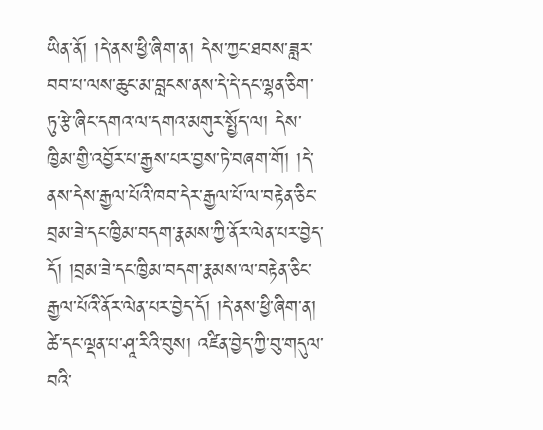ཡིན་ནོ། །དེ་ནས་ཕྱི་ཞིག་ན། དེས་ཀྱང་ཐབས་ཟླར་བབ་པ་ལས་ཆུང་མ་བླངས་ནས་དེ་དེ་དང་ལྷན་ཅིག་ཏུ་རྩེ་ཞིང་དགའ་ལ་དགའ་མགུར་སྤྱོད་ལ། དེས་ཁྱིམ་གྱི་འབྱོར་པ་རྒྱས་པར་བྱས་ཏེ་བཞག་གོ། །དེ་ནས་དེས་རྒྱལ་པོའི་ཁབ་དེར་རྒྱལ་པོ་ལ་བརྟེན་ཅིང་བྲམ་ཟེ་དང་ཁྱིམ་བདག་རྣམས་ཀྱི་ནོར་ལེན་པར་བྱེད་དོ། །བྲམ་ཟེ་དང་ཁྱིམ་བདག་རྣམས་ལ་བརྟེན་ཅིང་རྒྱལ་པོའི་ནོར་ལེན་པར་བྱེད་དོ། །དེ་ནས་ཕྱི་ཞིག་ན། ཚེ་དང་ལྡན་པ་ཤཱ་རིའི་བུས། འཛིན་བྱེད་ཀྱི་བུ་གདུལ་བའི་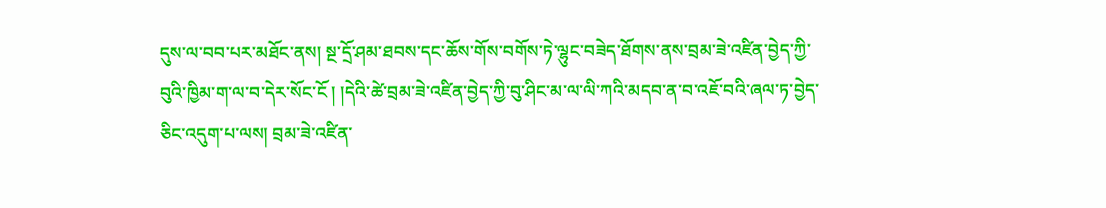དུས་ལ་བབ་པར་མཐོང་ནས། སྔ་དྲོ་ཤམ་ཐབས་དང་ཆོས་གོས་བགོས་ཏེ་ལྷུང་བཟེད་ཐོགས་ནས་བྲམ་ཟེ་འཛིན་བྱེད་ཀྱི་བུའི་ཁྱིམ་ག་ལ་བ་དེར་སོང་ངོ ། །དེའི་ཚེ་བྲམ་ཟེ་འཛིན་བྱེད་ཀྱི་བུ་ཤིང་མ་ལ་ལི་ཀའི་མདབ་ན་བ་འཇོ་བའི་ཞལ་ཏ་བྱེད་ཅིང་འདུག་པ་ལས། བྲམ་ཟེ་འཛིན་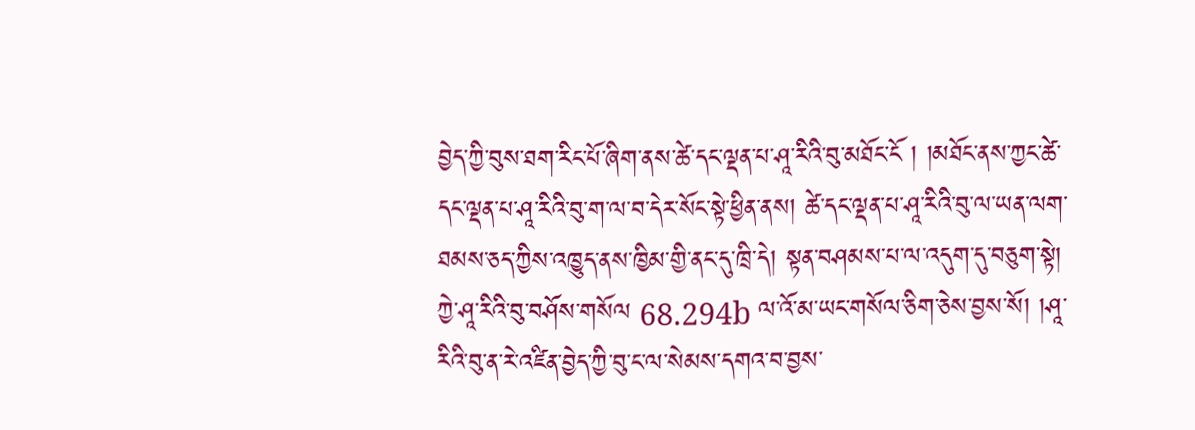བྱེད་ཀྱི་བུས་ཐག་རིང་པོ་ཞིག་ནས་ཚེ་དང་ལྡན་པ་ཤཱ་རིའི་བུ་མཐོང་ངོ ། །མཐོང་ནས་ཀྱང་ཚེ་དང་ལྡན་པ་ཤཱ་རིའི་བུ་ག་ལ་བ་དེར་སོང་སྟེ་ཕྱིན་ནས། ཚེ་དང་ལྡན་པ་ཤཱ་རིའི་བུ་ལ་ཡན་ལག་ཐམས་ཅད་ཀྱིས་འཁྱུད་ནས་ཁྱིམ་གྱི་ནང་དུ་ཁྲི་དེ། སྟན་བཤམས་པ་ལ་འདུག་དུ་བཅུག་སྟེ། ཀྱེ་ཤཱ་རིའི་བུ་བཤོས་གསོལ 68.294b ལ་འོ་མ་ཡང་གསོལ་ཅིག་ཅེས་བྱས་སོ། །ཤཱ་རིའི་བུ་ན་རེ་འཛིན་བྱེད་ཀྱི་བུ་ང་ལ་སེམས་དགའ་བ་བྱས་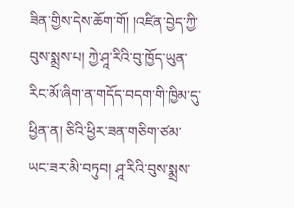ཟིན་གྱིས་དེས་ཆོག་གོ། །འཛིན་བྱེད་ཀྱི་བུས་སྨྲས་པ། ཀྱེ་ཤཱ་རིའི་བུ་ཁྱོད་ཡུན་རིང་མོ་ཞིག་ན་གདོད་བདག་གི་ཁྱིམ་དུ་ཕྱིན་ན། ཅིའི་ཕྱིར་ཟན་གཅིག་ཙམ་ཡང་ཟར་མི་བཏུབ། ཤཱ་རིའི་བུས་སྨྲས་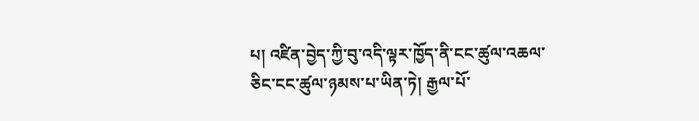པ། འཛིན་བྱེད་ཀྱི་བུ་འདི་ལྟར་ཁྱོད་ནི་ངང་ཚུལ་འཆལ་ཅིང་ངང་ཚུལ་ཉམས་པ་ཡིན་ཏེ། རྒྱལ་པོ་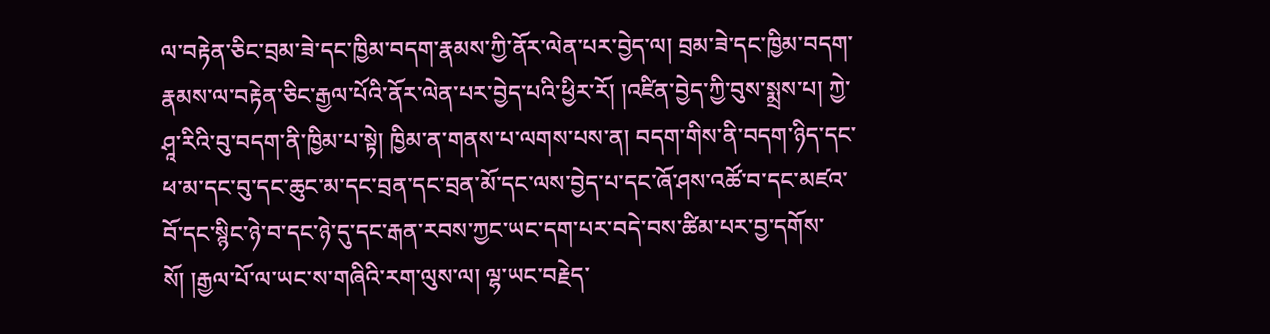ལ་བརྟེན་ཅིང་བྲམ་ཟེ་དང་ཁྱིམ་བདག་རྣམས་ཀྱི་ནོར་ལེན་པར་བྱེད་ལ། བྲམ་ཟེ་དང་ཁྱིམ་བདག་རྣམས་ལ་བརྟེན་ཅིང་རྒྱལ་པོའི་ནོར་ལེན་པར་བྱེད་པའི་ཕྱིར་རོ། །འཛིན་བྱེད་ཀྱི་བུས་སྨྲས་པ། ཀྱེ་ཤཱ་རིའི་བུ་བདག་ནི་ཁྱིམ་པ་སྟེ། ཁྱིམ་ན་གནས་པ་ལགས་པས་ན། བདག་གིས་ནི་བདག་ཉིད་དང་ཕ་མ་དང་བུ་དང་ཆུང་མ་དང་བྲན་དང་བྲན་མོ་དང་ལས་བྱེད་པ་དང་ཞོ་ཤས་འཚོ་བ་དང་མཛའ་བོ་དང་སྙིང་ཉེ་བ་དང་ཉེ་དུ་དང་རྒན་རབས་ཀྱང་ཡང་དག་པར་བདེ་བས་ཚིམ་པར་བྱ་དགོས་སོ། །རྒྱལ་པོ་ལ་ཡང་ས་གཞིའི་རག་ལུས་ལ། ལྷ་ཡང་བརྗེད་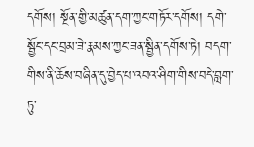དགོས། སྔོན་གྱི་མཚུན་དག་ཀྱང་གཏོར་དགོས། དགེ་སྦྱོང་དང་བྲམ་ཟེ་རྣམས་ཀྱང་ཟན་སྦྱིན་དགོས་ཏེ། བདག་གིས་ནི་ཆོས་བཞིན་དུ་བྱེད་པ་འབའ་ཤིག་གིས་བདེ་བླག་ཏུ་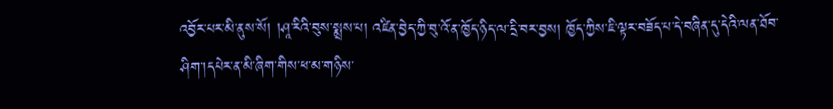འབྱོར་པར་མི་ནུས་སོ། །ཤཱ་རིའི་བུས་སྨྲས་པ། འཛིན་བྱེད་ཀྱི་བུ་འོ་ན་ཁྱོད་ཉིད་ལ་དྲི་བར་བྱས། ཁྱོད་ཀྱིས་ཇི་ལྟར་བཟོད་པ་དེ་བཞིན་དུ་དེའི་ལན་ཐོབ་ཤིག་།དཔེར་ན་མི་ཞིག་གིས་ཕ་མ་གཉིས་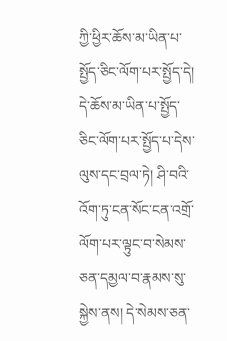ཀྱི་ཕྱིར་ཆོས་མ་ཡིན་པ་སྤྱོད་ཅིང་ལོག་པར་སྤྱོད་དེ། དེ་ཆོས་མ་ཡིན་པ་སྤྱོད་ཅིང་ལོག་པར་སྤྱོད་པ་དེས་ལུས་དང་བྲལ་ཏེ། ཤི་བའི་འོག་ཏུ་ངན་སོང་ངན་འགྲོ་ལོག་པར་ལྟུང་བ་སེམས་ཅན་དམྱལ་བ་རྣམས་སུ་སྐྱེས་ནས། དེ་སེམས་ཅན་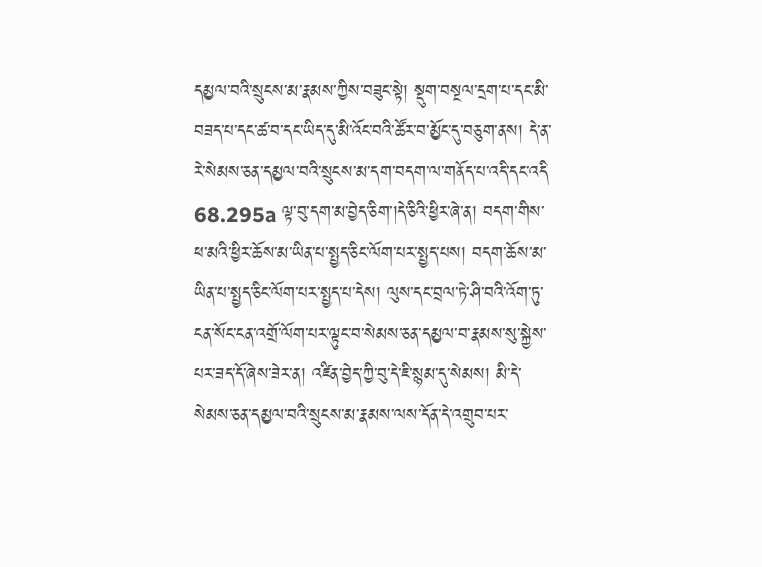དམྱལ་བའི་སྲུངས་མ་རྣམས་ཀྱིས་བཟུང་སྟེ། སྡུག་བསྔལ་དྲག་པ་དང་མི་བཟད་པ་དང་ཚ་བ་དང་ཡིད་དུ་མི་འོང་བའི་ཚོར་བ་མྱོང་དུ་བཅུག་ནས། དེ་ན་རེ་སེམས་ཅན་དམྱལ་བའི་སྲུངས་མ་དག་བདག་ལ་གནོད་པ་འདི་དང་འདི 68.295a ལྟ་བུ་དག་མ་བྱེད་ཅིག་།དེ་ཅིའི་ཕྱིར་ཞེ་ན། བདག་གིས་ཕ་མའི་ཕྱིར་ཆོས་མ་ཡིན་པ་སྤྱད་ཅིང་ལོག་པར་སྤྱད་པས། བདག་ཆོས་མ་ཡིན་པ་སྤྱད་ཅིང་ལོག་པར་སྤྱད་པ་དེས། ལུས་དང་བྲལ་ཏེ་ཤི་བའི་འོག་ཏུ་ངན་སོང་ངན་འགྲོ་ལོག་པར་ལྟུང་བ་སེམས་ཅན་དམྱལ་བ་རྣམས་སུ་སྐྱེས་པར་ཟད་དོ་ཞེས་ཟེར་ན། འཛིན་བྱེད་ཀྱི་བུ་དེ་ཇི་སྙམ་དུ་སེམས། མི་དེ་སེམས་ཅན་དམྱལ་བའི་སྲུངས་མ་རྣམས་ལས་དོན་དེ་འགྲུབ་པར་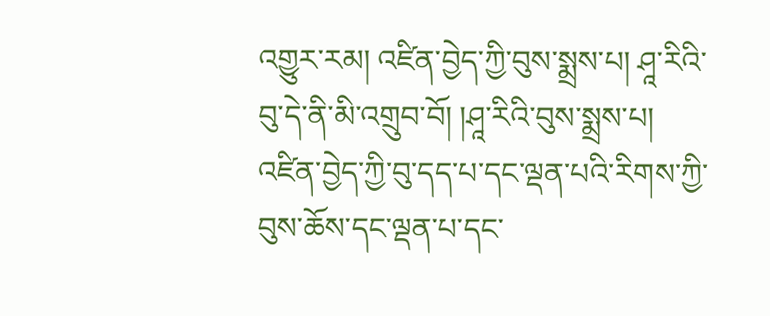འགྱུར་རམ། འཛིན་བྱེད་ཀྱི་བུས་སྨྲས་པ། ཤཱ་རིའི་བུ་དེ་ནི་མི་འགྲུབ་བོ། །ཤཱ་རིའི་བུས་སྨྲས་པ། འཛིན་བྱེད་ཀྱི་བུ་དད་པ་དང་ལྡན་པའི་རིགས་ཀྱི་བུས་ཆོས་དང་ལྡན་པ་དང་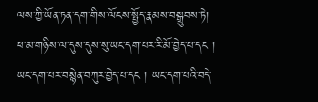ལས་ཀྱི་ཡོན་ཏན་དག་གིས་ལོངས་སྤྱོད་རྣམས་བསྒྲུབས་ཏེ། ཕ་མ་གཉིས་ལ་དུས་དུས་སུ་ཡང་དག་པར་རི་མོ་བྱེད་པ་དང ། ཡང་དག་པར་བསྙེན་བཀུར་བྱེད་པ་དང ། ཡང་དག་པའི་བདེ་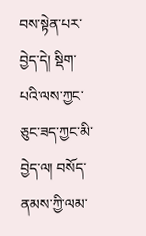བས་སྟེན་པར་བྱེད་དེ། སྡིག་པའི་ལས་ཀྱང་ཅུང་ཟད་ཀྱང་མི་བྱེད་ལ། བསོད་ནམས་ཀྱི་ལམ་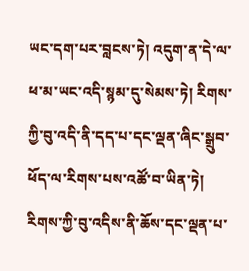ཡང་དག་པར་བླངས་ཏེ། འདུག་ན་དེ་ལ་ཕ་མ་ཡང་འདི་སྙམ་དུ་སེམས་ཏེ། རིགས་ཀྱི་བུ་འདི་ནི་དད་པ་དང་ལྡན་ཞིང་སྒྲུབ་ཕོད་ལ་རིགས་པས་འཚོ་བ་ཡིན་ཏེ། རིགས་ཀྱི་བུ་འདིས་ནི་ཆོས་དང་ལྡན་པ་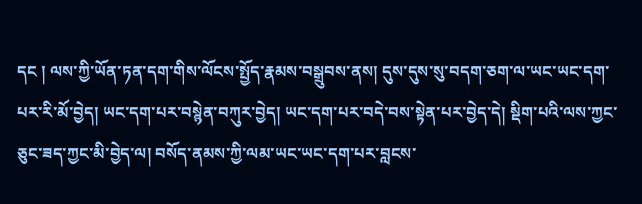དང ། ལས་ཀྱི་ཡོན་ཏན་དག་གིས་ལོངས་སྤྱོད་རྣམས་བསྒྲུབས་ནས། དུས་དུས་སུ་བདག་ཅག་ལ་ཡང་ཡང་དག་པར་རི་མོ་བྱེད། ཡང་དག་པར་བསྙེན་བཀུར་བྱེད། ཡང་དག་པར་བདེ་བས་སྟེན་པར་བྱེད་དེ། སྡིག་པའི་ལས་ཀྱང་ཅུང་ཟད་ཀྱང་མི་བྱེད་ལ། བསོད་ནམས་ཀྱི་ལམ་ཡང་ཡང་དག་པར་བླངས་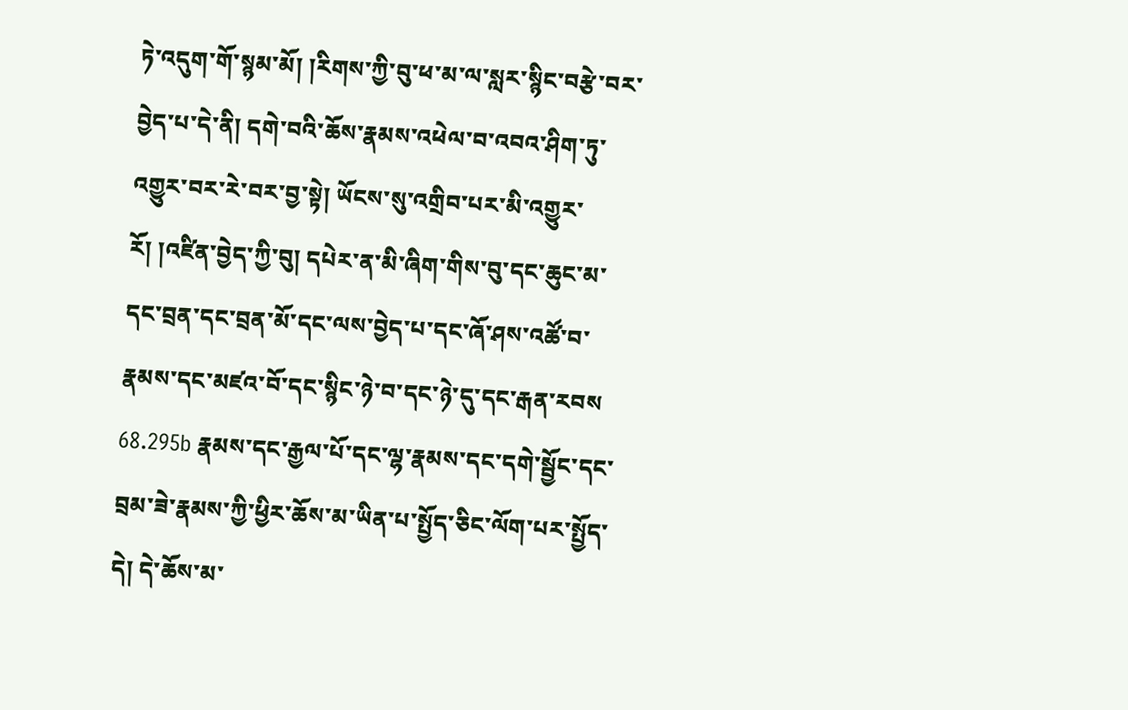ཏེ་འདུག་གོ་སྙམ་མོ། །རིགས་ཀྱི་བུ་ཕ་མ་ལ་སླར་སྙིང་བརྩེ་བར་བྱེད་པ་དེ་ནི། དགེ་བའི་ཆོས་རྣམས་འཕེལ་བ་འབའ་ཤིག་ཏུ་འགྱུར་བར་རེ་བར་བྱ་སྟེ། ཡོངས་སུ་འགྲིབ་པར་མི་འགྱུར་རོ། །འཛིན་བྱེད་ཀྱི་བུ། དཔེར་ན་མི་ཞིག་གིས་བུ་དང་ཆུང་མ་དང་བྲན་དང་བྲན་མོ་དང་ལས་བྱེད་པ་དང་ཞོ་ཤས་འཚོ་བ་རྣམས་དང་མཛའ་བོ་དང་སྙིང་ཉེ་བ་དང་ཉེ་དུ་དང་རྒན་རབས 68.295b རྣམས་དང་རྒྱལ་པོ་དང་ལྷ་རྣམས་དང་དགེ་སྦྱོང་དང་བྲམ་ཟེ་རྣམས་ཀྱི་ཕྱིར་ཆོས་མ་ཡིན་པ་སྤྱོད་ཅིང་ལོག་པར་སྤྱོད་དེ། དེ་ཆོས་མ་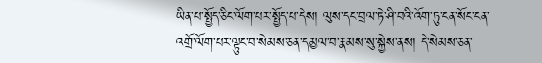ཡིན་པ་སྤྱོད་ཅིང་ལོག་པར་སྤྱོད་པ་དེས། ལུས་དང་བྲལ་ཏེ་ཤི་བའི་འོག་ཏུ་ངན་སོང་ངན་འགྲོ་ལོག་པར་ལྟུང་བ་སེམས་ཅན་དམྱལ་བ་རྣམས་སུ་སྐྱེས་ནས། དེ་སེམས་ཅན་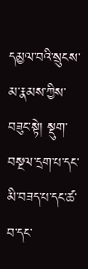དམྱལ་བའི་སྲུངས་མ་རྣམས་ཀྱིས་བཟུང་སྟེ། སྡུག་བསྔལ་དྲག་པ་དང་མི་བཟད་པ་དང་ཚ་བ་དང་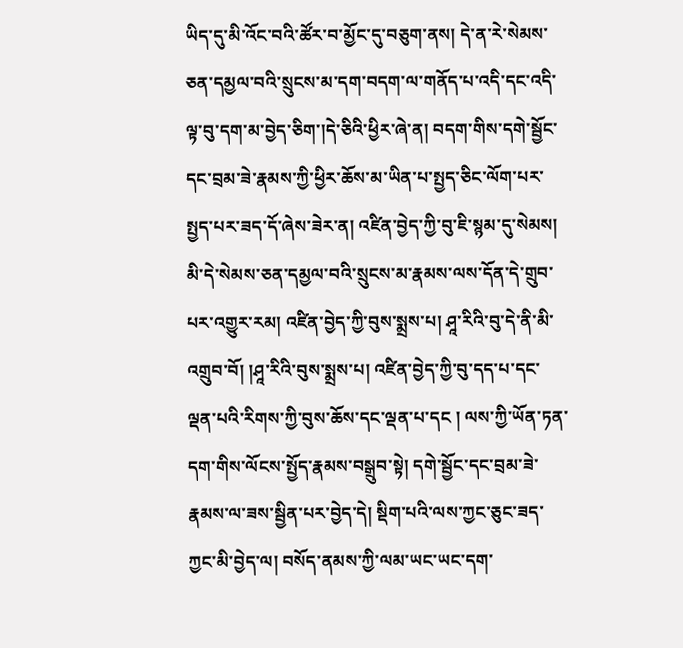ཡིད་དུ་མི་འོང་བའི་ཚོར་བ་མྱོང་དུ་བཅུག་ནས། དེ་ན་རེ་སེམས་ཅན་དམྱལ་བའི་སྲུངས་མ་དག་བདག་ལ་གནོད་པ་འདི་དང་འདི་ལྟ་བུ་དག་མ་བྱེད་ཅིག་།དེ་ཅིའི་ཕྱིར་ཞེ་ན། བདག་གིས་དགེ་སྦྱོང་དང་བྲམ་ཟེ་རྣམས་ཀྱི་ཕྱིར་ཆོས་མ་ཡིན་པ་སྤྱད་ཅིང་ལོག་པར་སྤྱད་པར་ཟད་དོ་ཞེས་ཟེར་ན། འཛིན་བྱེད་ཀྱི་བུ་ཇི་སྙམ་དུ་སེམས། མི་དེ་སེམས་ཅན་དམྱལ་བའི་སྲུངས་མ་རྣམས་ལས་དོན་དེ་གྲུབ་པར་འགྱུར་རམ། འཛིན་བྱེད་ཀྱི་བུས་སྨྲས་པ། ཤཱ་རིའི་བུ་དེ་ནི་མི་འགྲུབ་བོ། །ཤཱ་རིའི་བུས་སྨྲས་པ། འཛིན་བྱེད་ཀྱི་བུ་དད་པ་དང་ལྡན་པའི་རིགས་ཀྱི་བུས་ཆོས་དང་ལྡན་པ་དང ། ལས་ཀྱི་ཡོན་ཏན་དག་གིས་ལོངས་སྤྱོད་རྣམས་བསྒྲུབ་སྟེ། དགེ་སྦྱོང་དང་བྲམ་ཟེ་རྣམས་ལ་ཟས་སྦྱིན་པར་བྱེད་དེ། སྡིག་པའི་ལས་ཀྱང་ཅུང་ཟད་ཀྱང་མི་བྱེད་ལ། བསོད་ནམས་ཀྱི་ལམ་ཡང་ཡང་དག་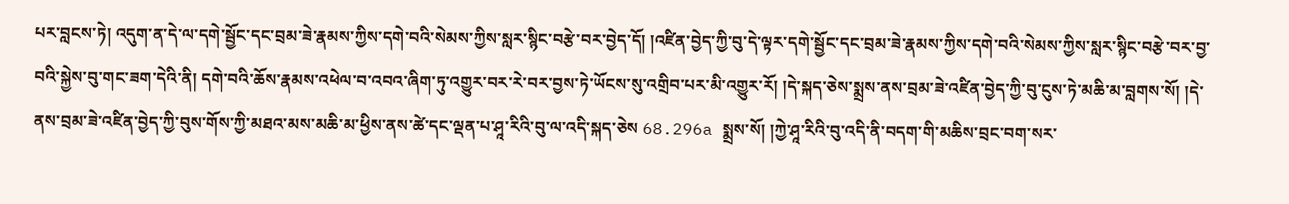པར་བླངས་ཏེ། འདུག་ན་དེ་ལ་དགེ་སྦྱོང་དང་བྲམ་ཟེ་རྣམས་ཀྱིས་དགེ་བའི་སེམས་ཀྱིས་སླར་སྙིང་བརྩེ་བར་བྱེད་དོ། །འཛིན་བྱེད་ཀྱི་བུ་དེ་ལྟར་དགེ་སྦྱོང་དང་བྲམ་ཟེ་རྣམས་ཀྱིས་དགེ་བའི་སེམས་ཀྱིས་སླར་སྙིང་བརྩེ་བར་བྱ་བའི་སྐྱེས་བུ་གང་ཟག་དེའི་ནི། དགེ་བའི་ཆོས་རྣམས་འཕེལ་བ་འབའ་ཞིག་ཏུ་འགྱུར་བར་རེ་བར་བྱས་ཏེ་ཡོངས་སུ་འགྲིབ་པར་མི་འགྱུར་རོ། །དེ་སྐད་ཅེས་སྨྲས་ནས་བྲམ་ཟེ་འཛིན་བྱེད་ཀྱི་བུ་ངུས་ཏེ་མཆི་མ་བླགས་སོ། །དེ་ནས་བྲམ་ཟེ་འཛིན་བྱེད་ཀྱི་བུས་གོས་ཀྱི་མཐའ་མས་མཆི་མ་ཕྱིས་ནས་ཚེ་དང་ལྡན་པ་ཤཱ་རིའི་བུ་ལ་འདི་སྐད་ཅེས 68.296a སྨྲས་སོ། །ཀྱེ་ཤཱ་རིའི་བུ་འདི་ནི་བདག་གི་མཆིས་བྲང་བག་སར་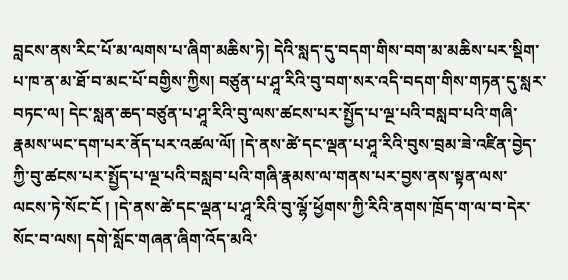བླངས་ནས་རིང་པོ་མ་ལགས་པ་ཞིག་མཆིས་ཏེ། དེའི་སླད་དུ་བདག་གིས་བག་མ་མཆིས་པར་སྡིག་པ་ཁ་ན་མ་ཐོ་བ་མང་པོ་བགྱིས་ཀྱིས། བཙུན་པ་ཤཱ་རིའི་བུ་བག་སར་འདི་བདག་གིས་གཏན་དུ་སླར་བཏང་ལ། དེང་སླན་ཆད་བཙུན་པ་ཤཱ་རིའི་བུ་ལས་ཚངས་པར་སྤྱོད་པ་ལྔ་པའི་བསླབ་པའི་གཞི་རྣམས་ཡང་དག་པར་ནོད་པར་འཚལ་ལོ། །དེ་ནས་ཚེ་དང་ལྡན་པ་ཤཱ་རིའི་བུས་བྲམ་ཟེ་འཛིན་བྱེད་ཀྱི་བུ་ཚངས་པར་སྤྱོད་པ་ལྔ་པའི་བསླབ་པའི་གཞི་རྣམས་ལ་གནས་པར་བྱས་ནས་སྟན་ལས་ལངས་ཏེ་སོང་ངོ ། །དེ་ནས་ཚེ་དང་ལྡན་པ་ཤཱ་རིའི་བུ་ལྷོ་ཕྱོགས་ཀྱི་རིའི་ནགས་ཁྲོད་ག་ལ་བ་དེར་སོང་བ་ལས། དགེ་སློང་གཞན་ཞིག་འོད་མའི་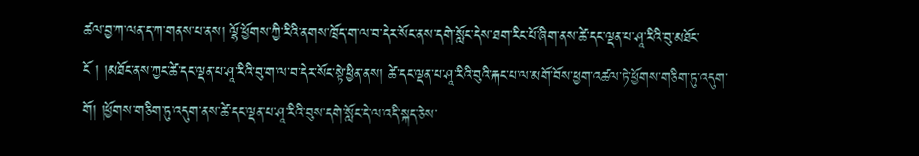ཚལ་བྱ་ཀ་ལན་ད་ཀ་གནས་པ་ནས། ལྷོ་ཕྱོགས་ཀྱི་རིའི་ནགས་ཁྲོད་ག་ལ་བ་དེར་སོང་ནས་དགེ་སློང་དེས་ཐག་རིང་པོ་ཞིག་ནས་ཚེ་དང་ལྡན་པ་ཤཱ་རིའི་བུ་མཐོང་ངོ ། །མཐོང་ནས་ཀྱང་ཚེ་དང་ལྡན་པ་ཤཱ་རིའི་བུ་ག་ལ་བ་དེར་སོང་སྟེ་ཕྱིན་ནས། ཚེ་དང་ལྡན་པ་ཤཱ་རིའི་བུའི་རྐང་པ་ལ་མགོ་བོས་ཕྱག་འཚལ་ཏེ་ཕྱོགས་གཅིག་ཏུ་འདུག་གོ། །ཕྱོགས་གཅིག་ཏུ་འདུག་ནས་ཚེ་དང་ལྡན་པ་ཤཱ་རིའི་བུས་དགེ་སློང་དེ་ལ་འདི་སྐད་ཅེས་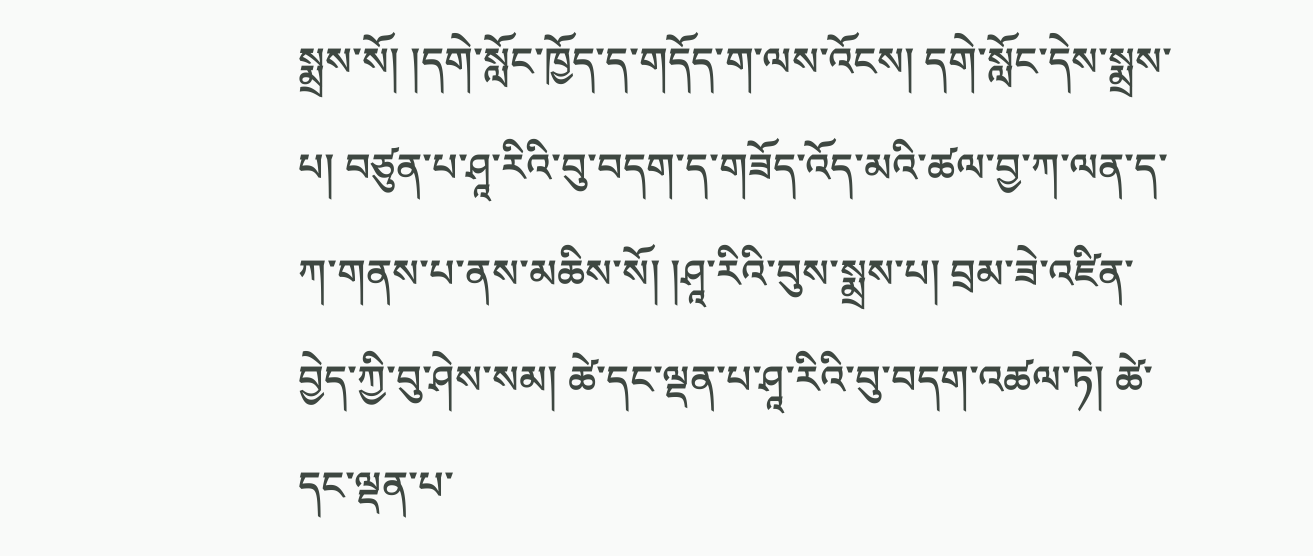སྨྲས་སོ། །དགེ་སློང་ཁྱོད་ད་གདོད་ག་ལས་འོངས། དགེ་སློང་དེས་སྨྲས་པ། བཙུན་པ་ཤཱ་རིའི་བུ་བདག་ད་གཟོད་འོད་མའི་ཚལ་བྱ་ཀ་ལན་ད་ཀ་གནས་པ་ནས་མཆིས་སོ། །ཤཱ་རིའི་བུས་སྨྲས་པ། བྲམ་ཟེ་འཛིན་བྱེད་ཀྱི་བུ་ཤེས་སམ། ཚེ་དང་ལྡན་པ་ཤཱ་རིའི་བུ་བདག་འཚལ་ཏེ། ཚེ་དང་ལྡན་པ་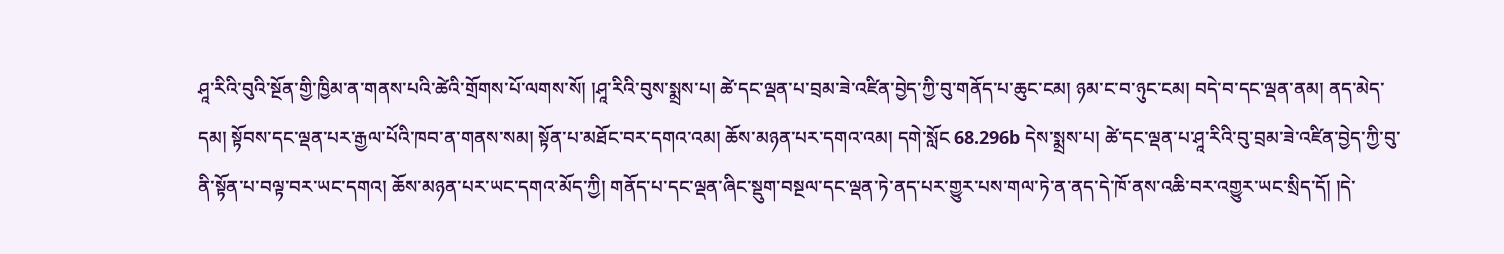ཤཱ་རིའི་བུའི་སྔོན་གྱི་ཁྱིམ་ན་གནས་པའི་ཚེའི་གྲོགས་པོ་ལགས་སོ། །ཤཱ་རིའི་བུས་སྨྲས་པ། ཚེ་དང་ལྡན་པ་བྲམ་ཟེ་འཛིན་བྱེད་ཀྱི་བུ་གནོད་པ་ཆུང་ངམ། ཉམ་ང་བ་ཉུང་ངམ། བདེ་བ་དང་ལྡན་ནམ། ནད་མེད་དམ། སྟོབས་དང་ལྡན་པར་རྒྱལ་པོའི་ཁབ་ན་གནས་སམ། སྟོན་པ་མཐོང་བར་དགའ་འམ། ཆོས་མཉན་པར་དགའ་འམ། དགེ་སློང 68.296b དེས་སྨྲས་པ། ཚེ་དང་ལྡན་པ་ཤཱ་རིའི་བུ་བྲམ་ཟེ་འཛིན་བྱེད་ཀྱི་བུ་ནི་སྟོན་པ་བལྟ་བར་ཡང་དགའ། ཆོས་མཉན་པར་ཡང་དགའ་མོད་ཀྱི། གནོད་པ་དང་ལྡན་ཞིང་སྡུག་བསྔལ་དང་ལྡན་ཏེ་ནད་པར་གྱུར་པས་གལ་ཏེ་ན་ནད་དེ་ཁོ་ནས་འཆི་བར་འགྱུར་ཡང་སྲིད་དོ། །དེ་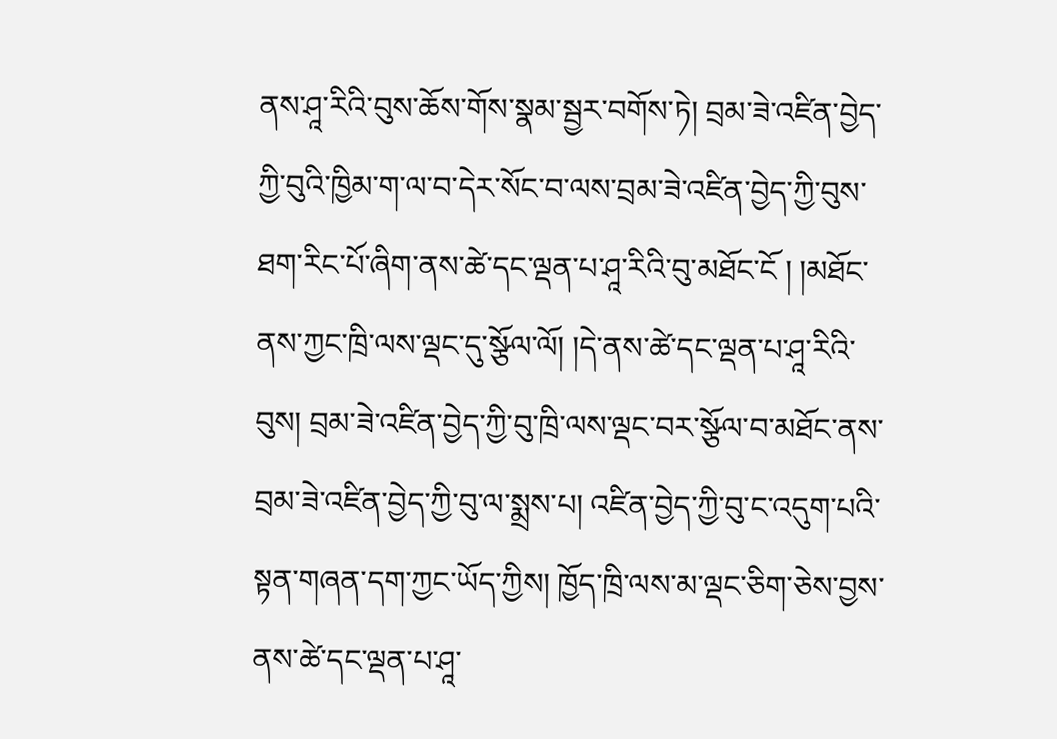ནས་ཤཱ་རིའི་བུས་ཆོས་གོས་སྣམ་སྦྱར་བགོས་ཏེ། བྲམ་ཟེ་འཛིན་བྱེད་ཀྱི་བུའི་ཁྱིམ་ག་ལ་བ་དེར་སོང་བ་ལས་བྲམ་ཟེ་འཛིན་བྱེད་ཀྱི་བུས་ཐག་རིང་པོ་ཞིག་ནས་ཚེ་དང་ལྡན་པ་ཤཱ་རིའི་བུ་མཐོང་ངོ ། །མཐོང་ནས་ཀྱང་ཁྲི་ལས་ལྡང་དུ་སྩོལ་ལོ། །དེ་ནས་ཚེ་དང་ལྡན་པ་ཤཱ་རིའི་བུས། བྲམ་ཟེ་འཛིན་བྱེད་ཀྱི་བུ་ཁྲི་ལས་ལྡང་བར་སྩོལ་བ་མཐོང་ནས་བྲམ་ཟེ་འཛིན་བྱེད་ཀྱི་བུ་ལ་སྨྲས་པ། འཛིན་བྱེད་ཀྱི་བུ་ང་འདུག་པའི་སྟན་གཞན་དག་ཀྱང་ཡོད་ཀྱིས། ཁྱོད་ཁྲི་ལས་མ་ལྡང་ཅིག་ཅེས་བྱས་ནས་ཚེ་དང་ལྡན་པ་ཤཱ་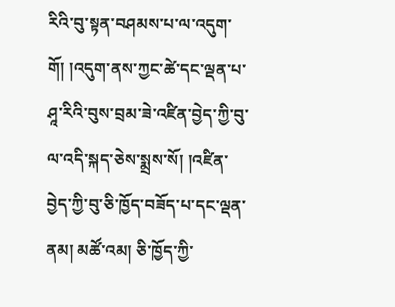རིའི་བུ་སྟན་བཤམས་པ་ལ་འདུག་གོ། །འདུག་ནས་ཀྱང་ཚེ་དང་ལྡན་པ་ཤཱ་རིའི་བུས་བྲམ་ཟེ་འཛིན་བྱེད་ཀྱི་བུ་ལ་འདི་སྐད་ཅེས་སྨྲས་སོ། །འཛིན་བྱེད་ཀྱི་བུ་ཅི་ཁྱོད་བཟོད་པ་དང་ལྡན་ནམ། མཚོ་འམ། ཅི་ཁྱོད་ཀྱི་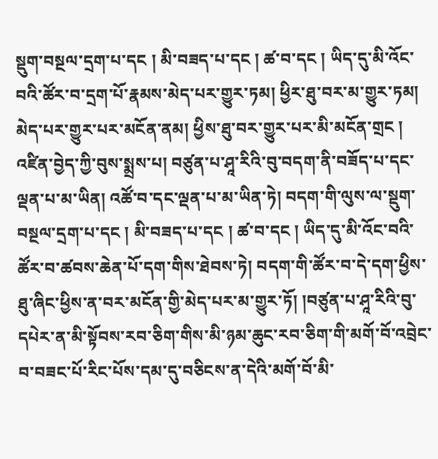སྡུག་བསྔལ་དྲག་པ་དང ། མི་བཟད་པ་དང ། ཚ་བ་དང ། ཡིད་དུ་མི་འོང་བའི་ཚོར་བ་དྲག་པོ་རྣམས་མེད་པར་གྱུར་ཏམ། ཕྱིར་ཐུ་བར་མ་གྱུར་ཏམ། མེད་པར་གྱུར་པར་མངོན་ནམ། ཕྱིས་ཐུ་བར་གྱུར་པར་མི་མངོན་གྲང ། འཛིན་བྱེད་ཀྱི་བུས་སྨྲས་པ། བཙུན་པ་ཤཱ་རིའི་བུ་བདག་ནི་བཟོད་པ་དང་ལྡན་པ་མ་ཡིན། འཚོ་བ་དང་ལྡན་པ་མ་ཡིན་ཏེ། བདག་གི་ལུས་ལ་སྡུག་བསྔལ་དྲག་པ་དང ། མི་བཟད་པ་དང ། ཚ་བ་དང ། ཡིད་དུ་མི་འོང་བའི་ཚོར་བ་ཚབས་ཆེན་པོ་དག་གིས་ཐེབས་ཏེ། བདག་གི་ཚོར་བ་དེ་དག་ཕྱིས་ཐུ་ཞིང་ཕྱིས་ན་བར་མངོན་གྱི་མེད་པར་མ་གྱུར་ཏོ། །བཙུན་པ་ཤཱ་རིའི་བུ་དཔེར་ན་མི་སྟོབས་རབ་ཅིག་གིས་མི་ཉམ་ཆུང་རབ་ཅིག་གི་མགོ་བོ་འབྲེང་བ་བཟང་པོ་རིང་པོས་དམ་དུ་བཅིངས་ན་དེའི་མགོ་བོ་མི་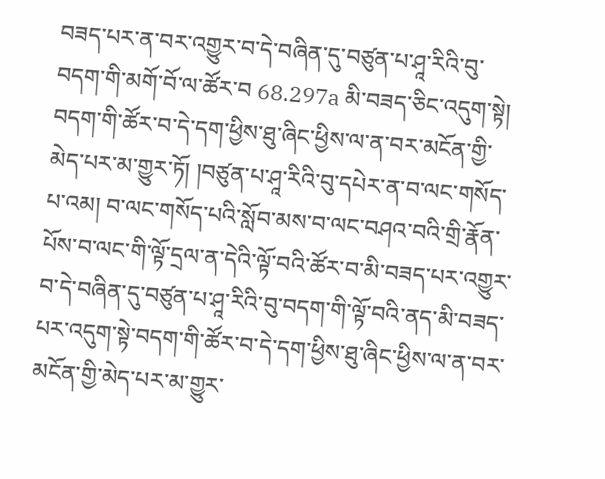བཟད་པར་ན་བར་འགྱུར་བ་དེ་བཞིན་དུ་བཙུན་པ་ཤཱ་རིའི་བུ་བདག་གི་མགོ་བོ་ལ་ཚོར་བ 68.297a མི་བཟད་ཅིང་འདུག་སྟེ། བདག་གི་ཚོར་བ་དེ་དག་ཕྱིས་ཐུ་ཞིང་ཕྱིས་ལ་ན་བར་མངོན་གྱི་མེད་པར་མ་གྱུར་ཏོ། །བཙུན་པ་ཤཱ་རིའི་བུ་དཔེར་ན་བ་ལང་གསོད་པ་འམ། བ་ལང་གསོད་པའི་སློབ་མས་བ་ལང་བཤའ་བའི་གྲི་རྣོན་པོས་བ་ལང་གི་ལྟོ་དྲལ་ན་དེའི་ལྟོ་བའི་ཚོར་བ་མི་བཟད་པར་འགྱུར་བ་དེ་བཞིན་དུ་བཙུན་པ་ཤཱ་རིའི་བུ་བདག་གི་ལྟོ་བའི་ནད་མི་བཟད་པར་འདུག་སྟེ་བདག་གི་ཚོར་བ་དེ་དག་ཕྱིས་ཐུ་ཞིང་ཕྱིས་ལ་ན་བར་མངོན་གྱི་མེད་པར་མ་གྱུར་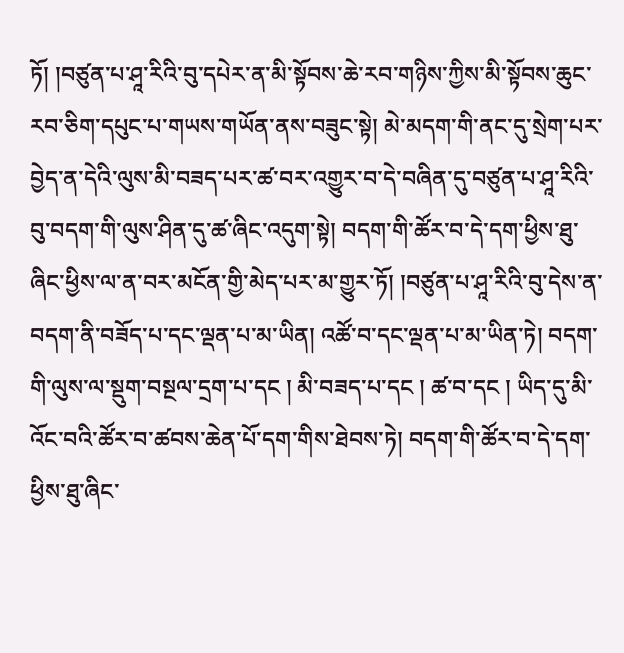ཏོ། །བཙུན་པ་ཤཱ་རིའི་བུ་དཔེར་ན་མི་སྟོབས་ཆེ་རབ་གཉིས་ཀྱིས་མི་སྟོབས་ཆུང་རབ་ཅིག་དཔུང་པ་གཡས་གཡོན་ནས་བཟུང་སྟེ། མེ་མདག་གི་ནང་དུ་སྲེག་པར་བྱེད་ན་དེའི་ལུས་མི་བཟད་པར་ཚ་བར་འགྱུར་བ་དེ་བཞིན་དུ་བཙུན་པ་ཤཱ་རིའི་བུ་བདག་གི་ལུས་ཤིན་དུ་ཚ་ཞིང་འདུག་སྟེ། བདག་གི་ཚོར་བ་དེ་དག་ཕྱིས་ཐུ་ཞིང་ཕྱིས་ལ་ན་བར་མངོན་གྱི་མེད་པར་མ་གྱུར་ཏོ། །བཙུན་པ་ཤཱ་རིའི་བུ་དེས་ན་བདག་ནི་བཟོད་པ་དང་ལྡན་པ་མ་ཡིན། འཚོ་བ་དང་ལྡན་པ་མ་ཡིན་ཏེ། བདག་གི་ལུས་ལ་སྡུག་བསྔལ་དྲག་པ་དང ། མི་བཟད་པ་དང ། ཚ་བ་དང ། ཡིད་དུ་མི་འོང་བའི་ཚོར་བ་ཚབས་ཆེན་པོ་དག་གིས་ཐེབས་ཏེ། བདག་གི་ཚོར་བ་དེ་དག་ཕྱིས་ཐུ་ཞིང་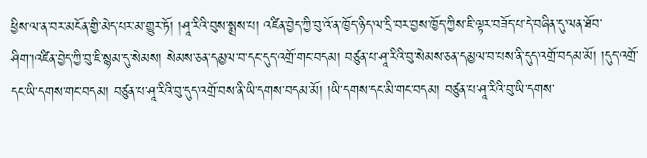ཕྱིས་ལ་ན་བར་མངོན་གྱི་མེད་པར་མ་གྱུར་ཏོ། །ཤཱ་རིའི་བུས་སྨྲས་པ། འཛིན་བྱེད་ཀྱི་བུ་འོ་ན་ཁྱོད་ཉིད་ལ་དྲི་བར་བྱས་ཁྱོད་ཀྱིས་ཇི་ལྟར་བཟོད་པ་དེ་བཞིན་དུ་ལན་ཐོབ་ཤིག་།འཛིན་བྱེད་ཀྱི་བུ་ཇི་སྙམ་དུ་སེམས། སེམས་ཅན་དམྱལ་བ་དང་དུད་འགྲོ་གང་བདམ། བཙུན་པ་ཤཱ་རིའི་བུ་སེམས་ཅན་དམྱལ་བ་པས་ནི་དུད་འགྲོ་བདམ་མོ། །དུད་འགྲོ་དང་ཡི་དགས་གང་བདམ། བཙུན་པ་ཤཱ་རིའི་བུ་དུད་འགྲོ་བས་ནི་ཡི་དགས་བདམ་མོ། །ཡི་དགས་དང་མི་གང་བདམ། བཙུན་པ་ཤཱ་རིའི་བུ་ཡི་དགས་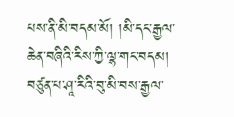པས་ནི་མི་བདམ་མོ། །མི་དང་རྒྱལ་ཆེན་བཞིའི་རིས་ཀྱི་ལྷ་གང་བདམ། བཙུན་པ་ཤཱ་རིའི་བུ་མི་བས་རྒྱལ་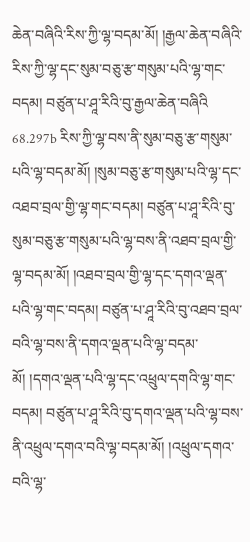ཆེན་བཞིའི་རིས་ཀྱི་ལྷ་བདམ་མོ། །རྒྱལ་ཆེན་བཞིའི་རིས་ཀྱི་ལྷ་དང་སུམ་བཅུ་རྩ་གསུམ་པའི་ལྷ་གང་བདམ། བཙུན་པ་ཤཱ་རིའི་བུ་རྒྱལ་ཆེན་བཞིའི 68.297b རིས་ཀྱི་ལྷ་བས་ནི་སུམ་བཅུ་རྩ་གསུམ་པའི་ལྷ་བདམ་མོ། །སུམ་བཅུ་རྩ་གསུམ་པའི་ལྷ་དང་འཐབ་བྲལ་གྱི་ལྷ་གང་བདམ། བཙུན་པ་ཤཱ་རིའི་བུ་སུམ་བཅུ་རྩ་གསུམ་པའི་ལྷ་བས་ནི་འཐབ་བྲལ་གྱི་ལྷ་བདམ་མོ། །འཐབ་བྲལ་གྱི་ལྷ་དང་དགའ་ལྡན་པའི་ལྷ་གང་བདམ། བཙུན་པ་ཤཱ་རིའི་བུ་འཐབ་བྲལ་བའི་ལྷ་བས་ནི་དགའ་ལྡན་པའི་ལྷ་བདམ་མོ། །དགའ་ལྡན་པའི་ལྷ་དང་འཕྲུལ་དགའི་ལྷ་གང་བདམ། བཙུན་པ་ཤཱ་རིའི་བུ་དགའ་ལྡན་པའི་ལྷ་བས་ནི་འཕྲུལ་དགའ་བའི་ལྷ་བདམ་མོ། །འཕྲུལ་དགའ་བའི་ལྷ་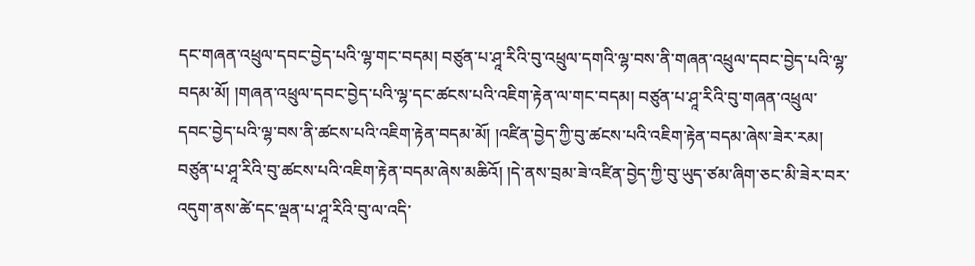དང་གཞན་འཕྲུལ་དབང་བྱེད་པའི་ལྷ་གང་བདམ། བཙུན་པ་ཤཱ་རིའི་བུ་འཕྲུལ་དགའི་ལྷ་བས་ནི་གཞན་འཕྲུལ་དབང་བྱེད་པའི་ལྷ་བདམ་མོ། །གཞན་འཕྲུལ་དབང་བྱེད་པའི་ལྷ་དང་ཚངས་པའི་འཇིག་རྟེན་ལ་གང་བདམ། བཙུན་པ་ཤཱ་རིའི་བུ་གཞན་འཕྲུལ་དབང་བྱེད་པའི་ལྷ་བས་ནི་ཚངས་པའི་འཇིག་རྟེན་བདམ་མོ། །འཛིན་བྱེད་ཀྱི་བུ་ཚངས་པའི་འཇིག་རྟེན་བདམ་ཞེས་ཟེར་རམ། བཙུན་པ་ཤཱ་རིའི་བུ་ཚངས་པའི་འཇིག་རྟེན་བདམ་ཞེས་མཆིའོ། །དེ་ནས་བྲམ་ཟེ་འཛིན་བྱེད་ཀྱི་བུ་ཡུད་ཙམ་ཞིག་ཅང་མི་ཟེར་བར་འདུག་ནས་ཚེ་དང་ལྡན་པ་ཤཱ་རིའི་བུ་ལ་འདི་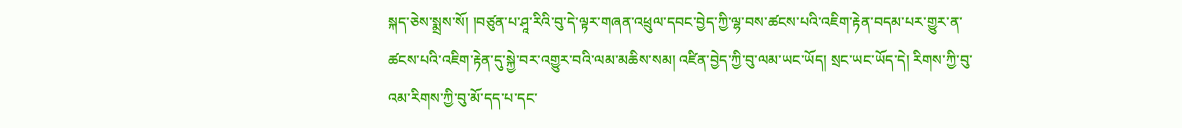སྐད་ཅེས་སྨྲས་སོ། །བཙུན་པ་ཤཱ་རིའི་བུ་དེ་ལྟར་གཞན་འཕྲུལ་དབང་བྱེད་ཀྱི་ལྷ་བས་ཚངས་པའི་འཇིག་རྟེན་བདམ་པར་གྱུར་ན་ཚངས་པའི་འཇིག་རྟེན་དུ་སྐྱེ་བར་འགྱུར་བའི་ལམ་མཆིས་སམ། འཛིན་བྱེད་ཀྱི་བུ་ལམ་ཡང་ཡོད། སྲང་ཡང་ཡོད་དེ། རིགས་ཀྱི་བུ་འམ་རིགས་ཀྱི་བུ་མོ་དད་པ་དང་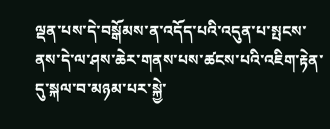ལྡན་པས་དེ་བསྒོམས་ན་འདོད་པའི་འདུན་པ་སྤངས་ནས་དེ་ལ་ཤས་ཆེར་གནས་པས་ཚངས་པའི་འཇིག་རྟེན་དུ་སྐལ་བ་མཉམ་པར་སྐྱེ་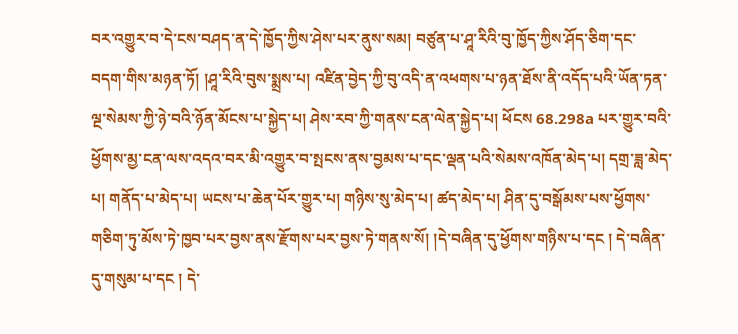བར་འགྱུར་བ་དེ་ངས་བཤད་ན་དེ་ཁྱོད་ཀྱིས་ཤེས་པར་ནུས་སམ། བཙུན་པ་ཤཱ་རིའི་བུ་ཁྱོད་ཀྱིས་ཤོད་ཅིག་དང་བདག་གིས་མཉན་ཏོ། །ཤཱ་རིའི་བུས་སྨྲས་པ། འཛིན་བྱེད་ཀྱི་བུ་འདི་ན་འཕགས་པ་ཉན་ཐོས་ནི་འདོད་པའི་ཡོན་ཏན་ལྔ་སེམས་ཀྱི་ཉེ་བའི་ཉོན་མོངས་པ་སྐྱེད་པ། ཤེས་རབ་ཀྱི་གནས་ངན་ལེན་སྐྱེད་པ། ཕོངས 68.298a པར་གྱུར་བའི་ཕྱོགས་མྱ་ངན་ལས་འདའ་བར་མི་འགྱུར་བ་སྤངས་ནས་བྱམས་པ་དང་ལྡན་པའི་སེམས་འཁོན་མེད་པ། དགྲ་ཟླ་མེད་པ། གནོད་པ་མེད་པ། ཡངས་པ་ཆེན་པོར་གྱུར་པ། གཉིས་སུ་མེད་པ། ཚད་མེད་པ། ཤིན་དུ་བསྒོམས་པས་ཕྱོགས་གཅིག་ཏུ་མོས་ཏེ་ཁྱབ་པར་བྱས་ནས་རྫོགས་པར་བྱས་ཏེ་གནས་སོ། །དེ་བཞིན་དུ་ཕྱོགས་གཉིས་པ་དང ། དེ་བཞིན་དུ་གསུམ་པ་དང ། དེ་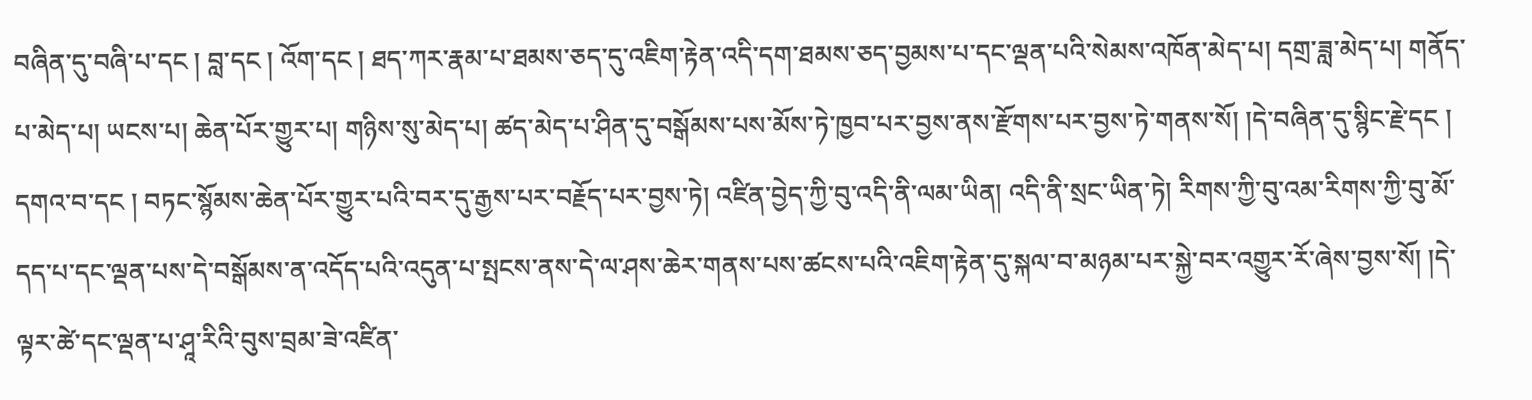བཞིན་དུ་བཞི་པ་དང ། བླ་དང ། འོག་དང ། ཐད་ཀར་རྣམ་པ་ཐམས་ཅད་དུ་འཇིག་རྟེན་འདི་དག་ཐམས་ཅད་བྱམས་པ་དང་ལྡན་པའི་སེམས་འཁོན་མེད་པ། དགྲ་ཟླ་མེད་པ། གནོད་པ་མེད་པ། ཡངས་པ། ཆེན་པོར་གྱུར་པ། གཉིས་སུ་མེད་པ། ཚད་མེད་པ་ཤིན་དུ་བསྒོམས་པས་མོས་ཏེ་ཁྱབ་པར་བྱས་ནས་རྫོགས་པར་བྱས་ཏེ་གནས་སོ། །དེ་བཞིན་དུ་སྙིང་རྗེ་དང ། དགའ་བ་དང ། བཏང་སྙོམས་ཆེན་པོར་གྱུར་པའི་བར་དུ་རྒྱས་པར་བརྗོད་པར་བྱས་ཏེ། འཛིན་བྱེད་ཀྱི་བུ་འདི་ནི་ལམ་ཡིན། འདི་ནི་སྲང་ཡིན་ཏེ། རིགས་ཀྱི་བུ་འམ་རིགས་ཀྱི་བུ་མོ་དད་པ་དང་ལྡན་པས་དེ་བསྒོམས་ན་འདོད་པའི་འདུན་པ་སྤངས་ནས་དེ་ལ་ཤས་ཆེར་གནས་པས་ཚངས་པའི་འཇིག་རྟེན་དུ་སྐལ་བ་མཉམ་པར་སྐྱེ་བར་འགྱུར་རོ་ཞེས་བྱས་སོ། །དེ་ལྟར་ཚེ་དང་ལྡན་པ་ཤཱ་རིའི་བུས་བྲམ་ཟེ་འཛིན་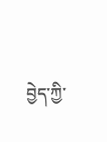བྱེད་ཀྱི་